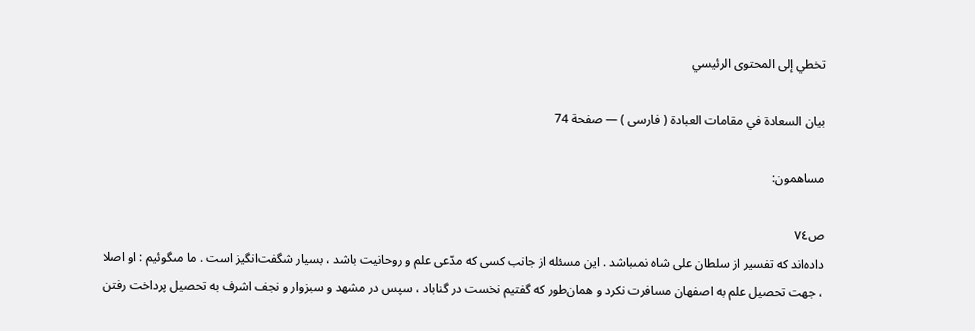تخطي إلى المحتوى الرئيسي

بيان السعادة في مقامات العبادة ( فارسى ) — صفحة 74

مساهمون:

ص٧٤
داده‌اند كه تفسير از سلطان على شاه نمىباشد . اين مسئله از جانب كسى كه مدّعى علم و روحانيت باشد ، بسيار شگفت‌انگيز است . ما مىگوئيم : او اصلا ، جهت تحصيل علم به اصفهان مسافرت نكرد و همان‌طور كه گفتيم نخست در گناباد ، سپس در مشهد و سبزوار و نجف اشرف به تحصيل پرداخت رفتن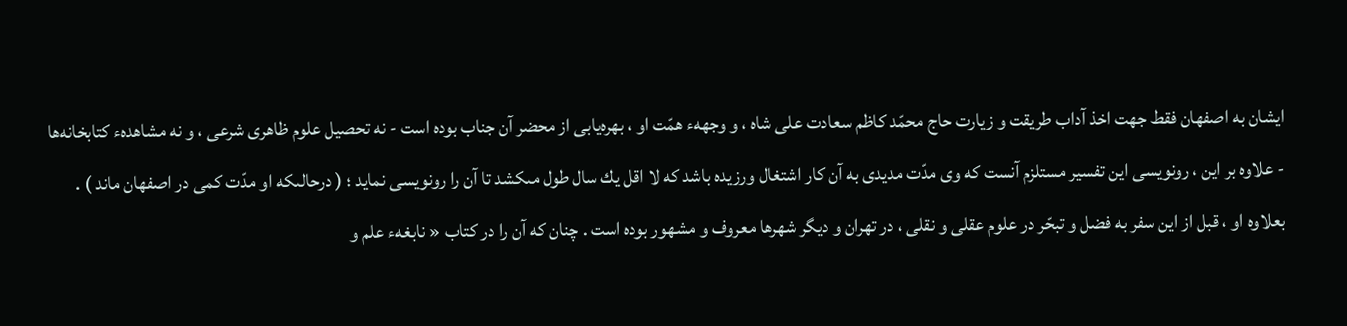ايشان به اصفهان فقط جهت اخذ آداب طريقت و زيارت حاج محمّد كاظم سعادت على شاه ، و وجههء همّت او ، بهره‌يابى از محضر آن جناب بوده است - نه تحصيل علوم ظاهرى شرعى ، و نه مشاهدهء كتابخانه‌ها - علاوه بر اين ، رونويسى اين تفسير مستلزم آنست كه وى مدّت مديدى به آن كار اشتغال ورزيده باشد كه لا اقل يك سال طول مىكشد تا آن را رونويسى نمايد ؛ ( درحالىكه او مدّت كمى در اصفهان ماند ) . بعلاوه او ، قبل از اين سفر به فضل و تبحّر در علوم عقلى و نقلى ، در تهران و ديگر شهرها معروف و مشهور بوده است . چنان كه آن را در كتاب « نابغهء علم و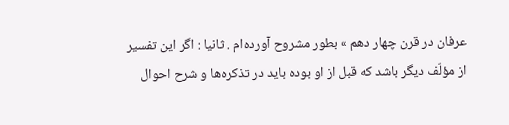عرفان در قرن چهار دهم » بطور مشروح آورده‌ام . ثانيا : اگر اين تفسير از مؤلّف ديگر باشد كه قبل از او بوده بايد در تذكره‌ها و شرح احوال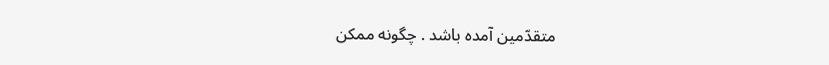متقدّمين آمده باشد . چگونه ممكن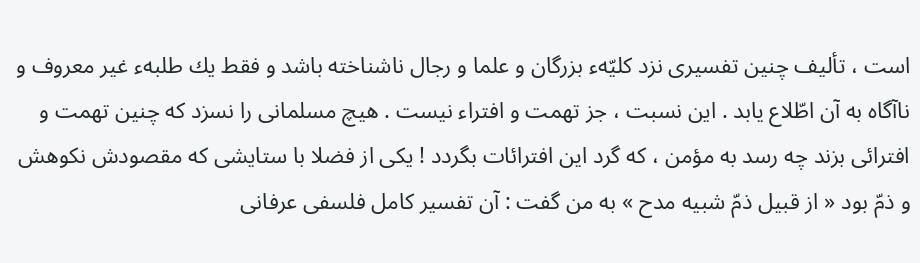است ، تأليف چنين تفسيرى نزد كليّهء بزرگان و علما و رجال ناشناخته باشد و فقط يك طلبهء غير معروف و ناآگاه به آن اطّلاع يابد . اين نسبت ، جز تهمت و افتراء نيست . هيچ مسلمانى را نسزد كه چنين تهمت و افترائى بزند چه رسد به مؤمن ، كه گرد اين افترائات بگردد ! يكى از فضلا با ستايشى كه مقصودش نكوهش و ذمّ بود « از قبيل ذمّ شبيه مدح » به من گفت : آن تفسير كامل فلسفى عرفانى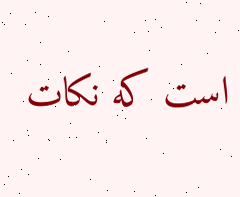است كه نكات